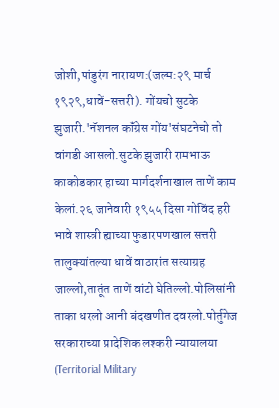जोशी,पांडुरंग नारायण:(जल्म:२९ मार्च १९२९,धावें-सत्तरी). गोंयचो सुटके झुजारी.'नॅशनल कॉंग्रेस गोंय'संघटनेचो तो वांगडी आसलो.सुटके झुजारी रामभाऊ काकोडकार हाच्या मार्गदर्शनाखाल ताणें काम केलां.२६ जानेवारी १९५५ दिसा गोविंद हरी भावे शास्त्री ह्याच्या फुडारपणखाल सत्तरी तालुक्यांतल्या धावें वाठारांत सत्याग्रह जाल्लो,तातूंत ताणें वांटो घेतिल्लो.पोलिसांनी ताका धरलो आनी बंदखणीत दवरलो.पोर्तुगेज सरकाराच्या प्रादेशिक लश्करी न्यायालया (Territorial Military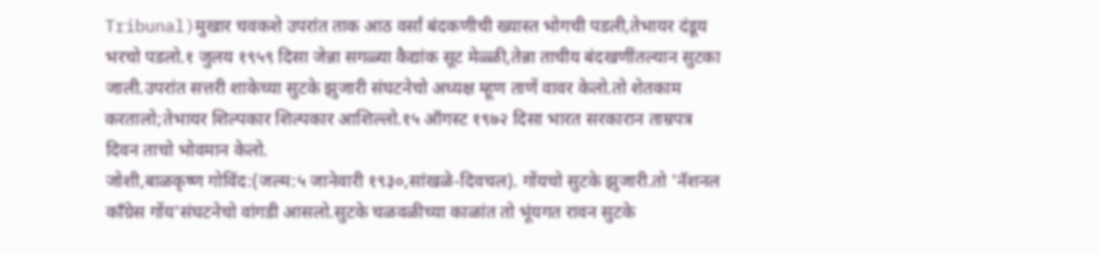Tribunal)मुखार चवकशे उपरांत ताक आठ वर्सां बंदकणीची ख्यास्त भोगची पडली,तेभायर दंडूय भरचो पडलो.१ जुलय १९५९ दिसा जेन्ना सगळ्या कैद्यांक सूट मेळ्ळी,तेन्ना ताचीय बंदखणींतल्यान सुटका जाली.उपरांत सत्तरी शाकेच्या सुटके झुजारी संघटनेचो अध्यक्ष म्हूण ताणें वावर केलो.तो शेतकाम करतालो;तेभायर शिल्पकार शिल्पकार आशिल्लो.१५ ऑगस्ट १९७२ दिसा भारत सरकारान ताम्रपत्र दिवन ताचो भोवमान केलो.
जोशी,बाळकृष्ण गोविंद:(जल्म:५ जानेवारी १९३०,सांखळे-दिवचल). गोंयचो सुटके झुजारी.तो 'नॅशनल कॉंग्रेस गोंय'संघटनेचो वांगडी आसलो.सुटके चळवळीच्या काळांत तो भूंयगत रावन सुटके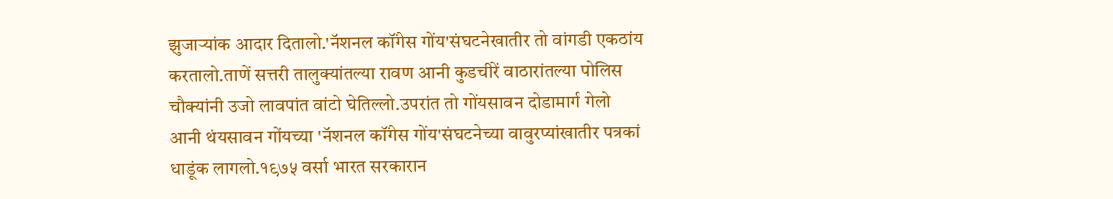झुजाऱ्यांक आदार दितालो.'नॅशनल कॉंगेस गोंय'संघटनेखातीर तो वांगडी एकठांय करतालो.ताणें सत्तरी तालुक्यांतल्या रावण आनी कुडचीरें वाठारांतल्या पोलिस चौक्यांनी उजो लावपांत वांटो घेतिल्लो.उपरांत तो गोंयसावन दोडामार्ग गेलो आनी थंयसावन गोंयच्या 'नॅशनल कॉंगेस गोंय'संघटनेच्या वावुरप्यांखातीर पत्रकां धाडूंक लागलो.१९७५ वर्सा भारत सरकारान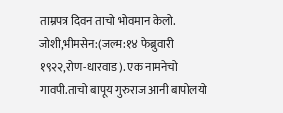ताम्रपत्र दिवन ताचो भोवमान केलो.
जोशी,भीमसेन:(जल्म:१४ फेब्रुवारी १९२२,रोण-धारवाड). एक नामनेचो गावपी.ताचो बापूय गुरुराज आनी बापोलयो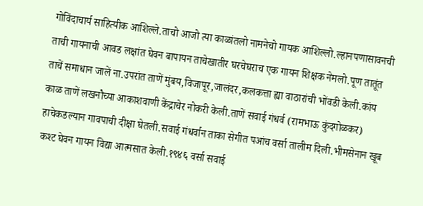गोविंदाचार्य साहित्यीक आशिल्ले.ताचो आजो त्या काळांतलो नामनेचो गायक आशिल्लो.ल्हानपणासावनची ताची गायनाची आवड लक्षांत घेवन बापायन ताचेखातीर घरचेघराच एक गायन शिक्षक नेमलो.पूण तातूंत ताचें समाधान जालें ना.उपरांत ताणें मुंबय,विजापूर,जालंदर,कलकत्ता ह्या वाठारांची भोंवडी केली.कांय काळ ताणें लखनौच्या आकाशवाणी केंद्राचेर नोकरी केली.ताणें सवाई गंधर्व (रामभाऊ कुंदगोळकर) हाचेकडल्यान गावपाची दीक्षा घेतली.सवाई गंधर्वान ताका सेगीत पआंच वर्सा तालीम दिली.भीमसेनान खूब कश्ट घेवन गायन विद्या आत्मसात केली.१९४६ वर्सा सवाई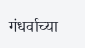गंधर्वाच्या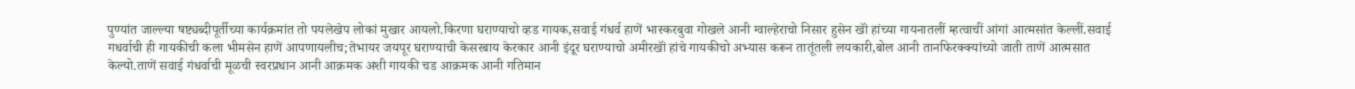पुण्यांत जाल्ल्या षष्ट्यब्दीपूर्तीच्या कार्यक्रमांत तो पयलेखेप लोकां मुखार आयलो.किरणा घराण्याचो व्हड गायक,सवाई गंधर्व हाणें भास्करबुवा गोखले आनी ग्वाल्हेराचो निसार हुसेन खॉं हांच्या गायनातलीं म्हत्वाचीं आंगां आत्मसांत केल्लीं.सवाई गधर्वाची ही गायकीची कला भीमसेन हाणें आपणायलीच;तेभायर जयपूर घराण्याची केसरबाय केरकार आनी इंदूर घराण्याचो अमीरखॉं हांचे गायकीचो अभ्यास करून तातूंतली लयकारी,बोल आनी तानफिरक्क्यांच्यो जाती ताणें आत्मसात केल्यो.ताणें सवाई गंधर्वाची मूळची स्वरप्रधान आनी आक्रमक अशी गायकी चड आक्रमक आनी गतिमान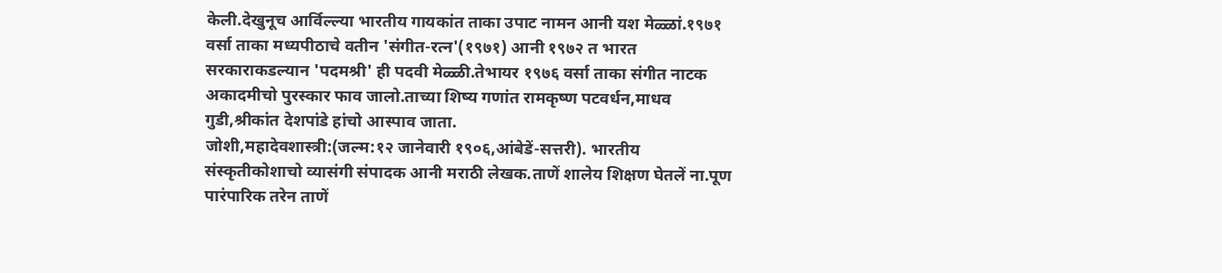केली.देखुनूच आर्विल्ल्या भारतीय गायकांत ताका उपाट नामन आनी यश मेळ्ळां.१९७१ वर्सा ताका मध्यपीठाचे वतीन 'संगीत-रत्न'(१९७१) आनी १९७२ त भारत सरकाराकडल्यान 'पदमश्री' ही पदवी मेळ्ळी.तेभायर १९७६ वर्सा ताका संगीत नाटक अकादमीचो पुरस्कार फाव जालो.ताच्या शिष्य गणांत रामकृष्ण पटवर्धन,माधव गुडी,श्रीकांत देशपांडे हांचो आस्पाव जाता.
जोशी,महादेवशास्त्री:(जल्म:१२ जानेवारी १९०६,आंबेडें-सत्तरी). भारतीय संस्कृतीकोशाचो व्यासंगी संपादक आनी मराठी लेखक.ताणें शालेय शिक्षण घेतलें ना.पूण पारंपारिक तरेन ताणें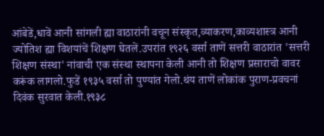आंबेडें,धावें आनी सांगली ह्या वाठारांनी वचून संस्कृत,व्याकरण,काव्यशास्त्र आनी ज्योतिश ह्या विशयांचें शिक्षण घेतलें.उपरांत १९२६ वर्सा ताणें सत्तरी वाठारांत 'सत्तरी शिक्षण संस्था' नांवाची एक संस्था स्थापना केली आनी तो शिक्षण प्रसाराचो वावर करूंक लागलो.फुडें १९३५ वर्सा तो पुण्यांत गेलो.थंय ताणें लोकांक पुराण-प्रवचनां दिवंक सुरवात केली.१९३८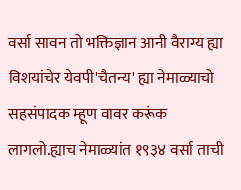वर्सा सावन तो भक्तिज्ञान आनी वैराग्य ह्या विशयांचेर येवपी'चैतन्य' ह्या नेमाळ्याचो सहसंपादक म्हूण वावर करूंक लागलो.ह्याच नेमाळ्यांत १९३४ वर्सा ताची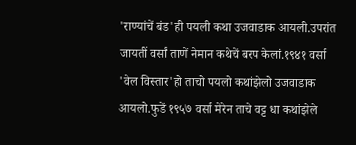'राण्यांचें बंड'ही पयली कथा उजवाडाक आयली.उपरांत जायतीं वर्सां ताणें नेमान कथेचें बरप केलां.१९४१ वर्सा 'वेल विस्तार'हो ताचो पयलो कथांझेलो उजवाडाक आयलो.फुडें १९५७ वर्सा मेरेन ताचे वट्ट धा कथांझेले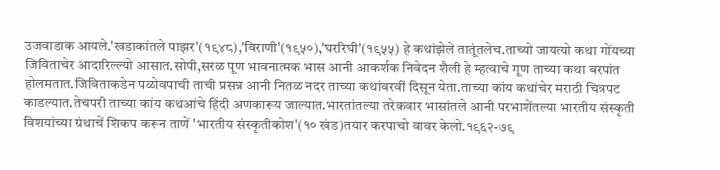उजवाडाक आयले.'खडाकांतले पाझर'(१९४८),'विराणी'(१९५०),'घररिघी'(१९५५) हे कथांझेले तातूंतलेच.ताच्यो जायत्यो कथा गोंयच्या जिविताचेर आदारिल्ल्यो आसात.सोपी,सरळ पूण भावनात्मक भास आनी आकर्शक निवेदन शैली हे म्हत्वाचे गूण ताच्या कथा बरपांत होलमतात.जिविताकडेन पळोवपाची ताची प्रसन्न आनी नितळ नदर ताच्या कथांवरवीं दिसून येता.ताच्या कांय कथांचेर मराठी चित्रपट काडल्यात.तेचपरी ताच्या कांय कथआंचे हिंदी अणकारूय जाल्यात.भारतांतल्या तरेकवार भासांतले आनी परभाशेंतल्या भारतीय संस्कृती विशयांच्या ग्रंथाचें शिकप करून ताणें 'भारतीय संस्कृतीकोश'(१० खंड)तयार करपाचो वावर केलो.१९६२-७९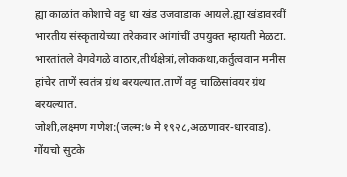ह्या काळांत कोशाचे वट्ट धा खंड उजवाडाक आयले.ह्या खंडावरवीं भारतीय संस्कृतायेच्या तरेकवार आंगांचीं उपयुक्त म्हायती मेळटा. भारतांतले वेगवेगळे वाठार,तीर्थक्षेत्रां,लोककथा,कर्तुत्ववान मनीस हांचेर ताणें स्वतंत्र ग्रंथ बरयल्यात.ताणें वट्ट चाळिसांवयर ग्रंथ बरयल्यात.
जोशी,लक्ष्मण गणेश:(जल्म:७ मे १९२८,अळणावर-धारवाड). गोंयचो सुटके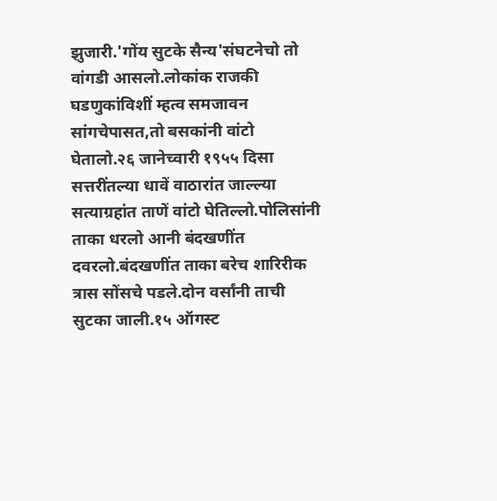झुजारी.'गोंय सुटके सैन्य'संघटनेचो तो वांगडी आसलो.लोकांक राजकी घडणुकांविशीं म्हत्व समजावन सांगचेपासत,तो बसकांनी वांटो घेतालो.२६ जानेच्वारी १९५५ दिसा सत्तरींतल्या धावें वाठारांत जाल्ल्या सत्याग्रहांत ताणें वांटो घेतिल्लो.पोलिसांनी ताका धरलो आनी बंदखणींत दवरलो.बंदखणींत ताका बरेच शारिरीक त्रास सोंसचे पडले.दोन वर्सांनी ताची सुटका जाली.१५ ऑगस्ट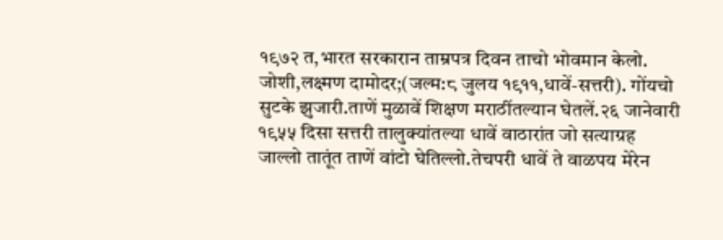१९७२ त,भारत सरकारान ताम्रपत्र दिवन ताचो भोवमान केलो.
जोशी,लक्ष्मण दामोदर;(जल्म:८ जुलय १९११,धावें-सत्तरी). गोंयचो सुटके झुजारी.ताणें मुळावें शिक्षण मराठींतल्यान घेतलें.२६ जानेवारी १९५५ दिसा सत्तरी तालुक्यांतल्या धावें वाठारांत जो सत्याग्रह जाल्लो तातूंत ताणें वांटो घेतिल्लो.तेचपरी धावें ते वाळपय मेरेन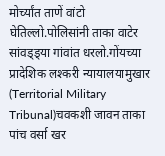मोर्च्यांत ताणें वांटो घेतिल्लो.पोलिसांनी ताका वाटेर सांवड्ड्या गांवांत धरलो.गोंयच्या प्रादेशिक लश्करी न्यायालयामुखार (Territorial Military Tribunal)चवकशी जावन ताका पांच वर्सा खर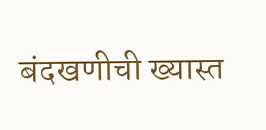बंदखणीची ख्यास्त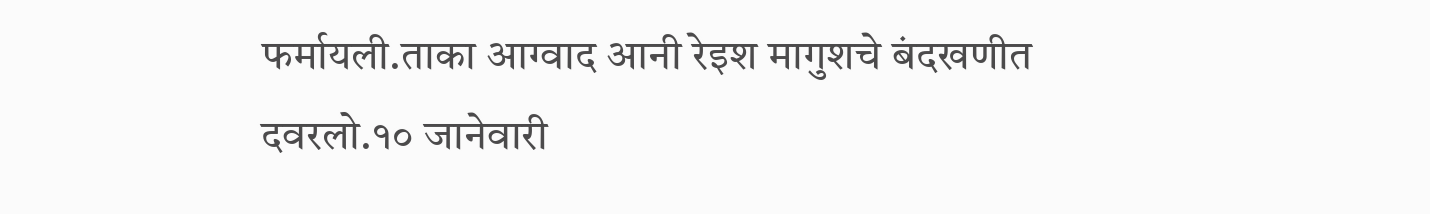फर्मायली.ताका आग्वाद आनी रेइश मागुशचे बंदखणीत दवरलो.१० जानेवारी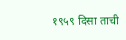१९५९ दिसा ताची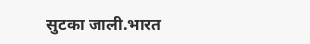सुटका जाली.भारत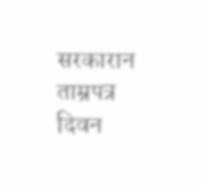सरकारान ताम्रपत्र दिवन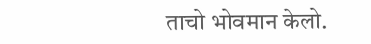ताचो भोवमान केलो.